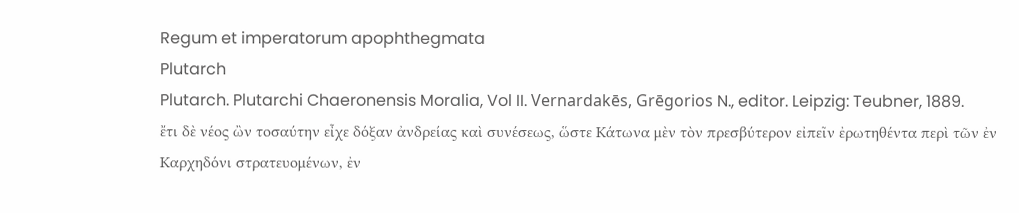Regum et imperatorum apophthegmata
Plutarch
Plutarch. Plutarchi Chaeronensis Moralia, Vol II. Vernardakēs, Grēgorios N., editor. Leipzig: Teubner, 1889.
ἔτι δὲ νέος ὢν τοσαύτην εἶχε δόξαν ἀνδρείας καὶ συνέσεως, ὥστε Κάτωνα μὲν τὸν πρεσβύτερον εἰπεῖν ἐρωτηθέντα περὶ τῶν ἐν Καρχηδόνι στρατευομένων, ἐν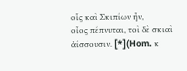οἷς καὶ Σκιπίων ἦν,
οἶος πέπνυται, τοὶ δὲ σκιαὶ ἀίσσουσιν. [*](Hom. κ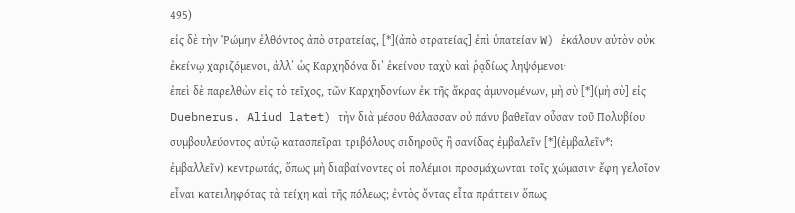495)
εἰς δὲ τὴν Ῥώμην ἐλθόντος ἀπὸ στρατείας, [*](ἀπὸ στρατείας] ἐπὶ ὑπατείαν W) ἐκάλουν αὐτὸν οὐκ ἐκείνῳ χαριζόμενοι, ἀλλʼ ὡς Καρχηδόνα διʼ ἐκείνου ταχὺ καὶ ῥᾳδίως ληψόμενοι·
ἐπεὶ δὲ παρελθὼν εἰς τὸ τεῖχος, τῶν Καρχηδονίων ἐκ τῆς ἄκρας ἀμυνομένων, μὴ σὺ [*](μὴ σὺ] εἰς Duebnerus. Aliud latet) τὴν διὰ μέσου θάλασσαν οὐ πάνυ βαθεῖαν οὖσαν τοῦ Πολυβίου συμβουλεύοντος αὐτῷ κατασπεῖραι τριβόλους σιδηροῦς ἢ σανίδας ἐμβαλεῖν [*](ἐμβαλεῖν*: ἐμβαλλεῖν) κεντρωτάς, ὅπως μὴ διαβαίνοντες οἱ πολέμιοι προσμάχωνται τοῖς χώμασιν· ἔφη γελοῖον εἶναι κατειληφότας τὰ τείχη καὶ τῆς πόλεως; ἐντὸς ὄντας εἶτα πράττειν ὅπως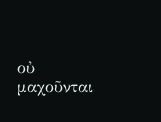οὐ μαχοῦνται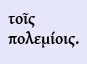τοῖς πολεμίοις.